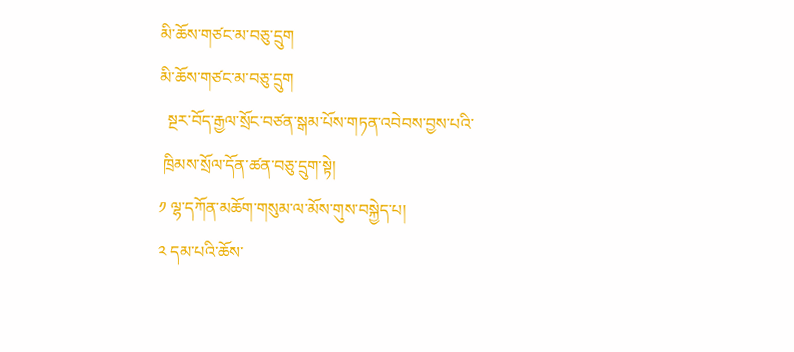མི་ཆོས་གཙང་མ་བཅུ་དྲུག
མི་ཆོས་གཙང་མ་བཅུ་དྲུག
  སྔར་བོད་རྒྱལ་སྲོང་བཙན་སྒམ་པོས་གཏན་འབེབས་བྱས་པའི་
 ཁྲིམས་སྲོལ་དོན་ཚན་བཅུ་དྲུག་སྟེ།
༡ ལྷ་དཀོན་མཆོག་གསུམ་ལ་མོས་གུས་བསྐྱེད་པ།
༢ དམ་པའི་ཆོས་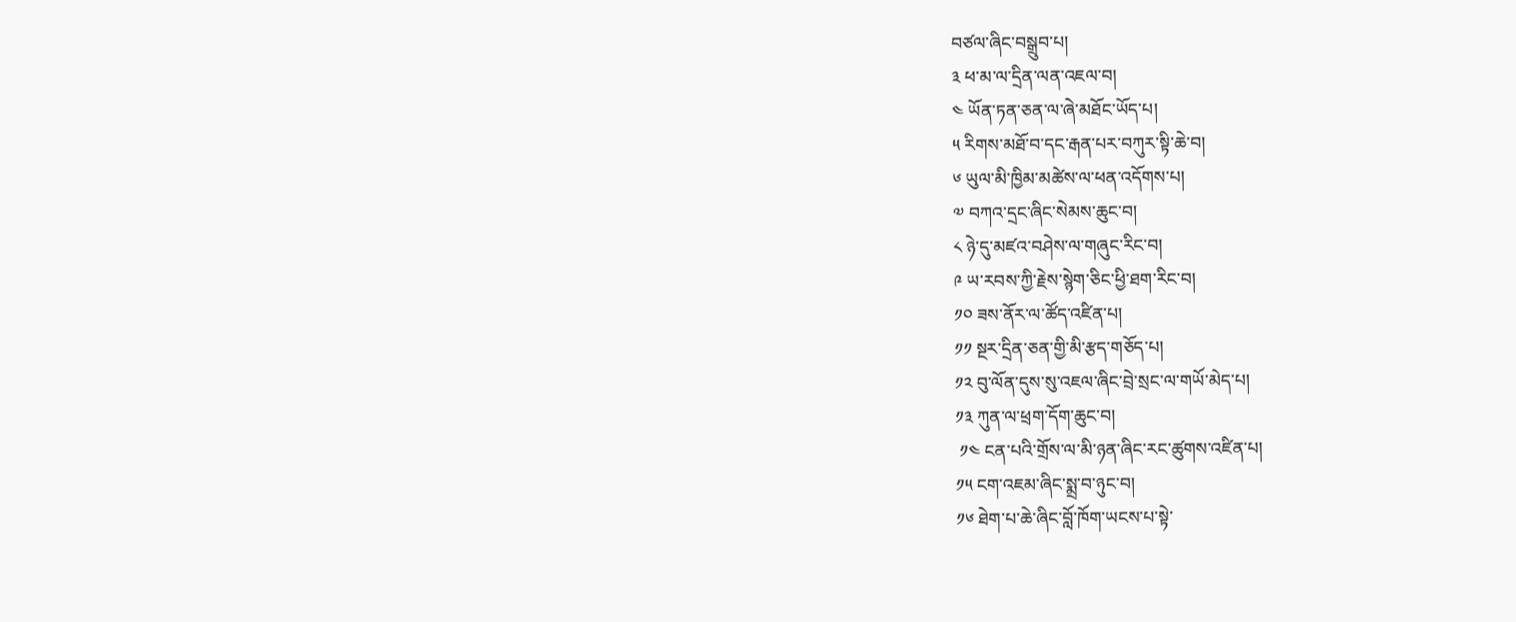བཙལ་ཞིང་བསྒྲུབ་པ།
༣ ཕ་མ་ལ་དྲིན་ལན་འཇལ་བ།
༤ ཡོན་ཏན་ཅན་ལ་ཞེ་མཐོང་ཡོད་པ།
༥ རིགས་མཐོ་བ་དང་རྒན་པར་བཀུར་སྟི་ཆེ་བ།
༦ ཡུལ་མི་ཁྱིམ་མཚེས་ལ་ཕན་འདོགས་པ།
༧ བཀའ་དྲང་ཞིང་སེམས་ཆུང་བ།
༨ ཉེ་དུ་མཛའ་བཤེས་ལ་གཞུང་རིང་བ།
༩ ཡ་རབས་ཀྱི་རྗེས་སྙེག་ཅིང་ཕྱི་ཐག་རིང་བ།
༡༠ ཟས་ནོར་ལ་ཚོད་འཛིན་པ།
༡༡ སྔར་དྲིན་ཅན་གྱི་མི་རྩད་གཅོད་པ།
༡༢ བུ་ལོན་དུས་སུ་འཇལ་ཞིང་བྲེ་སྲང་ལ་གཡོ་མེད་པ།
༡༣ ཀུན་ལ་ཕྲག་དོག་ཆུང་བ།
 ༡༤ ངན་པའི་གྲོས་ལ་མི་ཉན་ཞིང་རང་ཚུགས་འཛིན་པ།
༡༥ ངག་འཇམ་ཞིང་སྨྲ་བ་ཉུང་བ།
༡༦ ཐེག་པ་ཆེ་ཞིང་བློ་ཁོག་ཡངས་པ་སྟེ་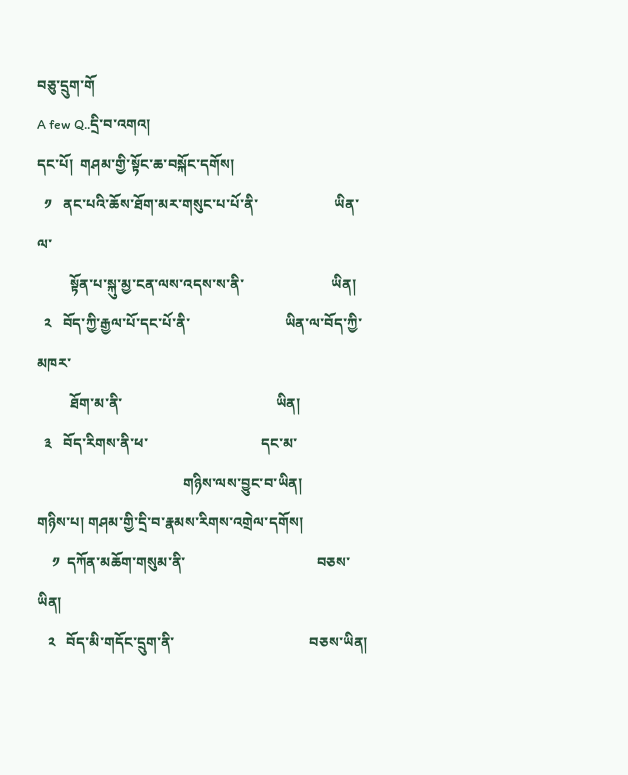བཅུ་དྲུག་གོ
A few Q..དྲི་བ་འགའ།
དང་པོ།  གཤམ་གྱི་སྟོང་ཆ་བསྐོང་དགོས།
  ༡   ནང་པའི་ཆོས་ཐོག་མར་གསུང་པ་པོ་ནི་                     ཡིན་ལ་
         སྟོན་པ་སྐུ་མྱ་ངན་ལས་འདས་ས་ནི་                        ཡིན།
  ༢   བོད་ཀྱི་རྒྱལ་པོ་དང་པོ་ནི་                          ཡིན་ལ་བོད་ཀྱི་མཁར་
         ཐོག་མ་ནི་                                          ཡིན།
  ༣   བོད་རིགས་ནི་ཕ་                               དང་མ་
                                        གཉིས་ལས་བྱུང་བ་ཡིན།
གཉིས་པ། གཤམ་གྱི་དྲི་བ་རྣམས་རིགས་འགྲེལ་དགོས།
    ༡  དཀོན་མཆོག་གསུམ་ནི་                                    བཅས་ཡིན།
   ༢   བོད་མི་གདོང་དྲུག་ནི་                                     བཅས་ཡིན།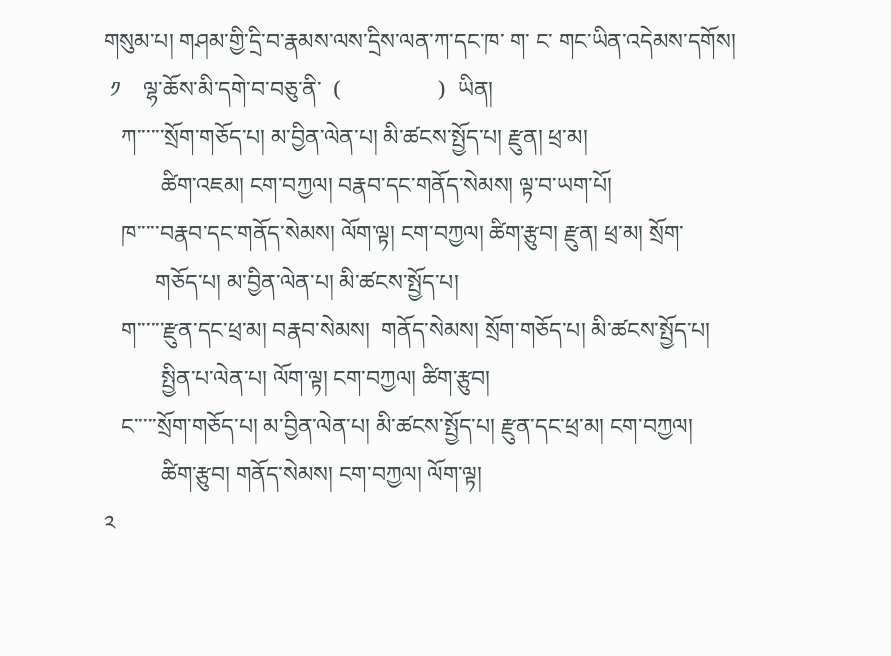གསུམ་པ། གཤམ་གྱི་དྲི་བ་རྣམས་ལས་དྲིས་ལན་ཀ་དང་ཁ་ ག་ ང་ གང་ཡིན་འདེམས་དགོས།
 ༡    ལྷ་ཆོས་མི་དགེ་བ་བཅུ་ནི་  (                 )  ཡིན།
   ཀ་་་་་་སྲོག་གཅོད་པ། མ་བྱིན་ལེན་པ། མི་ཚངས་སྤྱོད་པ། རྫུན། ཕྲ་མ།
          ཚིག་འཇམ། ངག་བཀྱལ། བརྣབ་དང་གནོད་སེམས། ལྟ་བ་ཡག་པོ།
   ཁ་་་་་བརྣབ་དང་གནོད་སེམས། ལོག་ལྟ། ངག་བཀྱལ། ཚིག་རྩུབ། རྫུན། ཕྲ་མ། སྲོག་
         གཅོད་པ། མ་བྱིན་ལེན་པ། མི་ཚངས་སྤྱོད་པ།
   ག་་་་་་རྫུན་དང་ཕྲ་མ། བརྣབ་སེམས།  གནོད་སེམས། སྲོག་གཅོད་པ། མི་ཚངས་སྤྱོད་པ།
          སྤྱིན་པ་ལེན་པ། ལོག་ལྟ། ངག་བཀྱལ། ཚིག་རྩུབ།
   ང་་་་་སྲོག་གཅོད་པ། མ་བྱིན་ལེན་པ། མི་ཚངས་སྤྱོད་པ། རྫུན་དང་ཕྲ་མ། ངག་བཀྱལ།
          ཚིག་རྩུབ། གནོད་སེམས། ངག་བཀྱལ། ལོག་ལྟ།
༢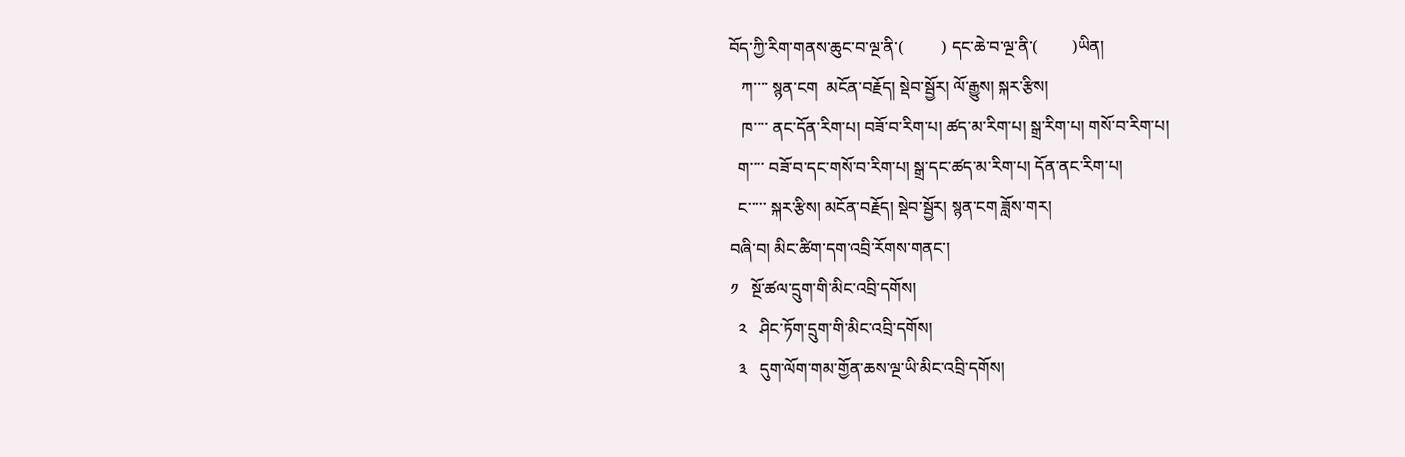བོད་ཀྱི་རིག་གནས་ཆུང་བ་ལྔ་ནི་(         ) དང་ཆེ་བ་ལྔ་ནི་(        )ཡིན།
   ཀ་་་་ སྙན་ངག  མངོན་བརྗོད། སྡེབ་སྦྱོར། ལོ་རྒྱུས། སྐར་རྩིས།
   ཁ་་་་ ནང་དོན་རིག་པ། བཟོ་བ་རིག་པ། ཚད་མ་རིག་པ། སྒྲ་རིག་པ། གསོ་བ་རིག་པ།
  ག་་་་ བཟོ་བ་དང་གསོ་བ་རིག་པ། སྒྲ་དང་ཚད་མ་རིག་པ། དོན་ནང་རིག་པ།
  ང་་་་་ སྐར་རྩིས། མངོན་བརྗོད། སྡེབ་སྦྱོར། སྙན་ངག ཟློས་གར།
བཞི་བ། མིང་ཚིག་དག་འབྲི་རོགས་གནང་།
༡   སྔོ་ཚལ་དྲུག་གི་མིང་འབྲི་དགོས།
  ༢   ཤིང་ཏོག་དྲུག་གི་མིང་འབྲི་དགོས།
  ༣   དུག་ལོག་གམ་གྱོན་ཆས་ལྔ་ཡི་མིང་འབྲི་དགོས།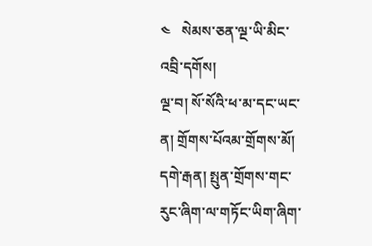༤   སེམས་ཅན་ལྔ་ཡི་མིང་འབྲི་དགོས།
ལྔ་བ། སོ་སོའི་ཕ་མ་དང་ཡང་ན། གྲོགས་པོའམ་གྲོགས་མོ། དགེ་རྒན། སྤུན་གྲོགས་གང་རུང་ཞིག་ལ་གཏོང་ཡིག་ཞིག་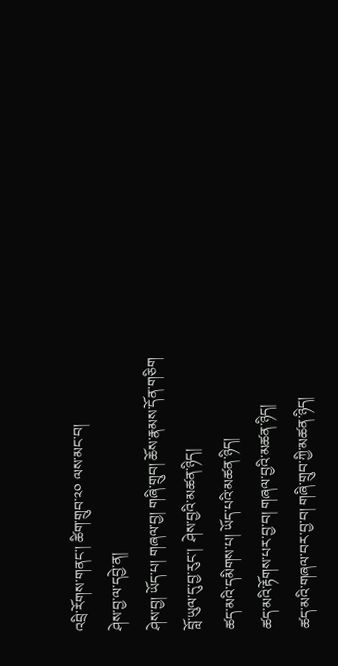འབྲི་རོགས་གནང་། ཚིག་གྲུབ་༢༠ ལས་མང་བ།
ཤེས་བྱ་ལ་དབྱེ་ན།
ཤེས་བྱ། ཡོད་པ། གཞལ་བྱ། གཞི་གྲུབ། ཆོས་རྣམས་དོན་གཅིག
བློ་ཡུལ་དུ་བྱ་རུང་།  ཤེས་བྱའི་མཚན་ཉིད།
ཚད་མའི་དམིགས་པ། ཡོད་པའི་མཚན་ཉིད།
ཚད་མའི་རྟོགས་པར་བྱ་བ། གཞལ་བྱའི་མཚན་ཉིད།
ཚད་མའི་གཞལ་བར་བྱ་བ། གཞི་གྲུབ་ཀྱི་མཚན་ཉིད།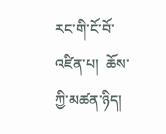རང་གི་ངོ་བོ་འཛིན་པ།  ཆོས་ཀྱི་མཚན་ཉིད།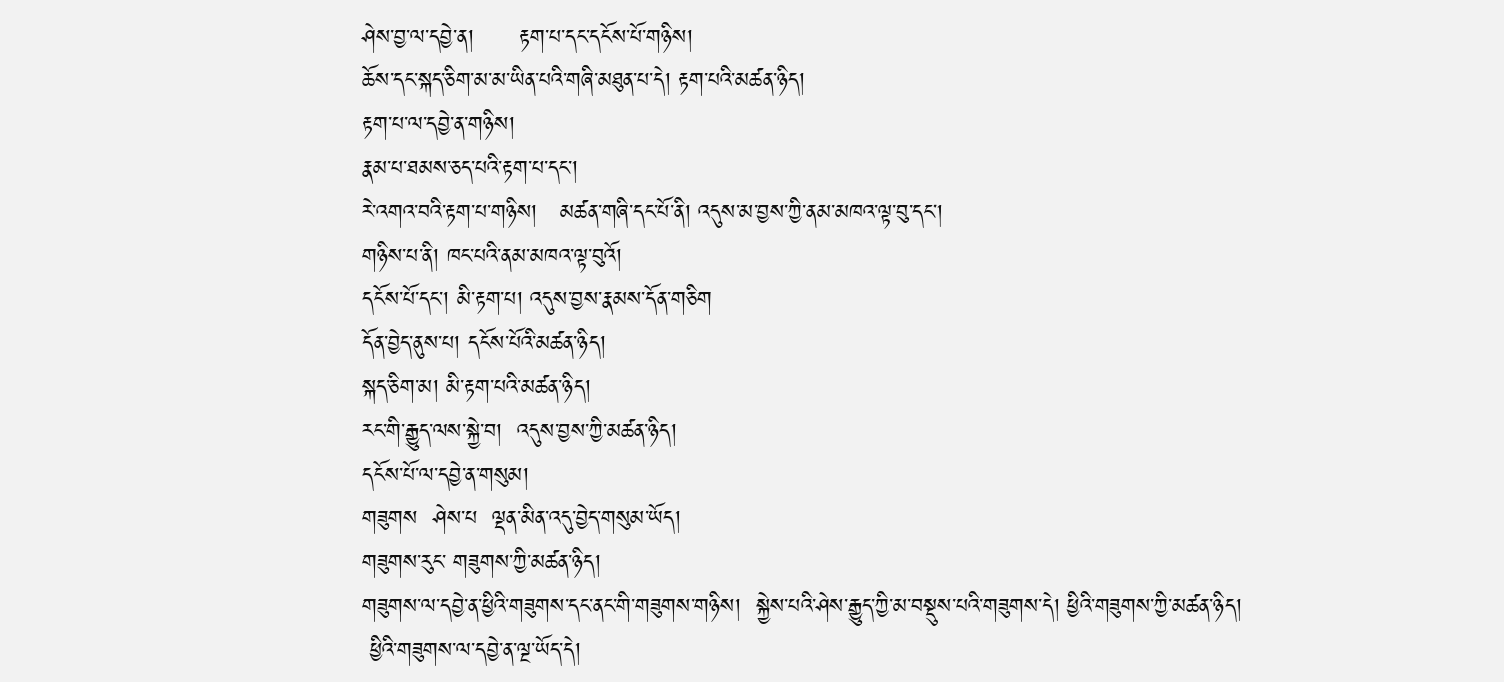ཤེས་བྱ་ལ་དབྱེ་ན།      རྟག་པ་དང་དངོས་པོ་གཉིས།
ཆོས་དང་སྐད་ཅིག་མ་མ་ཡིན་པའི་གཞི་མཐུན་པ་དེ། རྟག་པའི་མཚན་ཉིད།
རྟག་པ་ལ་དབྱེ་ན་གཉིས།
རྣམ་པ་ཐམས་ཅད་པའི་རྟག་པ་དང་།
རེ་འགའ་བའི་རྟག་པ་གཉིས།   མཚན་གཞི་དང་པོ་ནི། འདུས་མ་བྱས་ཀྱི་ནམ་མཁའ་ལྟ་བུ་དང།
གཉིས་པ་ནི། ཁང་པའི་ནམ་མཁའ་ལྟ་བུའོ།
དངོས་པོ་དང་། མི་རྟག་པ། འདུས་བྱས་རྣམས་དོན་གཅིག
དོན་བྱེད་ནུས་པ། དངོས་པོའི་མཚན་ཉིད།
སྐད་ཅིག་མ། མི་རྟག་པའི་མཚན་ཉིད།
རང་གི་རྒྱུད་ལས་སྐྱེ་བ།  འདུས་བྱས་ཀྱི་མཚན་ཉིད།
དངོས་པོ་ལ་དབྱེ་ན་གསུམ།
གཟུགས  ཤེས་པ  ལྡན་མིན་འདུ་བྱེད་གསུམ་ཡོད།
གཟུགས་རུང་ གཟུགས་ཀྱི་མཚན་ཉིད།
གཟུགས་ལ་དབྱེ་ན་ཕྱིའི་གཟུགས་དང་ནང་གི་གཟུགས་གཉིས།  སྐྱེས་པའི་ཤེས་རྒྱུད་ཀྱི་མ་བསྡུས་པའི་གཟུགས་དེ། ཕྱིའི་གཟུགས་ཀྱི་མཚན་ཉིད།
 ཕྱིའི་གཟུགས་ལ་དབྱེ་ན་ལྔ་ཡོད་དེ།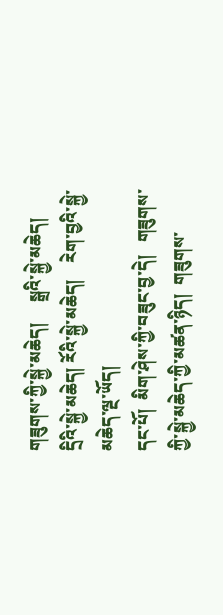གཟུགས་ཀྱི་སྐྱེ་མཆེད།     སྒྲའི་སྐྱེ་མཆེད།    དྲིའི་སྐྱེ་མཆེད། རོའི་སྐྱེ་མཆེད།    རེག་བྱའི་སྐྱེ་མཆེད་ལྔ་ཡོད།
དང་པོ།  མིག་ཤེས་ཀྱི་བཟུང་བྱ་དེ།   གཟུགས་ཀྱི་སྐྱེ་མཆེད་ཀྱི་མཚན་ཉིད།  གཟུགས་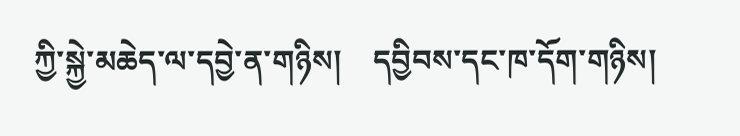ཀྱི་སྐྱེ་མཆེད་ལ་དབྱེ་ན་གཉིས།    དབྱིབས་དང་ཁ་དོག་གཉིས།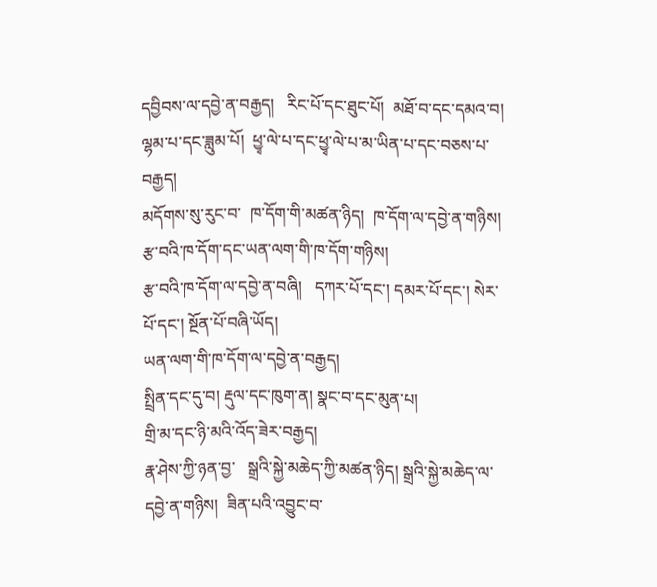དབྱིབས་ལ་དབྱེ་ན་བརྒྱད།   རིང་པོ་དང་ཐུང་པོ།  མཐོ་བ་དང་དམའ་བ།  ལྷམ་པ་དང་ཟླུམ་པོ།  ཕྱྭ་ལེ་པ་དང་ཕྱྭ་ལེ་པ་མ་ཡིན་པ་དང་བཅས་པ་བརྒྱད།
མདོགས་སུ་རུང་བ་  ཁ་དོག་གི་མཚན་ཉིད།  ཁ་དོག་ལ་དབྱེ་ན་གཉིས།
རྩ་བའི་ཁ་དོག་དང་ཡན་ལག་གི་ཁ་དོག་གཉིས།
རྩ་བའི་ཁ་དོག་ལ་དབྱེ་ན་བཞི།   དཀར་པོ་དང་། དམར་པོ་དང་། སེར་པོ་དང་། སྔོན་པོ་བཞི་ཡོད།
ཡན་ལག་གི་ཁ་དོག་ལ་དབྱེ་ན་བརྒྱད།
སྤྲིན་དང་དུ་བ། རྡུལ་དང་ཁུག་ན། སྣང་བ་དང་མུན་པ།
གྲི་མ་དང་ཉི་མའི་འོད་ཟེར་བརྒྱད།
རྣ་ཤེས་ཀྱི་ཉན་བྱ་   སྒྲའི་སྐྱེ་མཆེད་ཀྱི་མཚན་ཉིད། སྒྲའི་སྐྱེ་མཆེད་ལ་དབྱེ་ན་གཉིས།  ཟིན་པའི་འབྱུང་བ་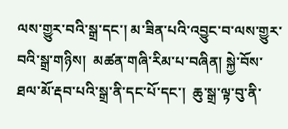ལས་གྱུར་བའི་སྒྲ་དང་། མ་ཟིན་པའི་འབྱུང་བ་ལས་གྱུར་བའི་སྒྲ་གཉིས།  མཚན་གཞི་རིམ་པ་བཞིན། སྐྱེ་བོས་ཐལ་མོ་རྡབ་པའི་སྒྲ་ནི་དང་པོ་དང་།  ཆུ་སྒྲ་ལྟ་བུ་ནི་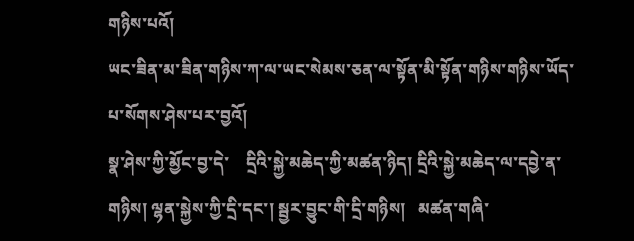གཉིས་པའོ།
ཡང་ཟིན་མ་ཟིན་གཉིས་ཀ་ལ་ཡང་སེམས་ཅན་ལ་སྟོན་མི་སྟོན་གཉིས་གཉིས་ཡོད་པ་སོགས་ཤེས་པར་བྱའོ།
སྣ་ཤེས་ཀྱི་མྱོང་བྱ་དེ་    དྲིའི་སྐྱེ་མཆེད་ཀྱི་མཚན་ཉིད། དྲིའི་སྐྱེ་མཆེད་ལ་དབྱེ་ན་གཉིས། ལྷན་སྐྱེས་ཀྱི་དྲི་དང་། སྦྱར་བྱུང་གི་དྲི་གཉིས།   མཚན་གཞི་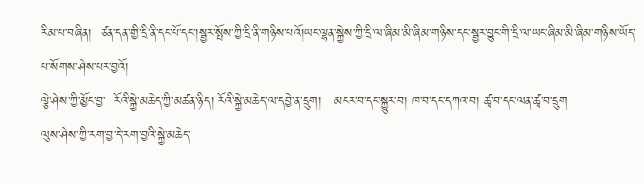རིམ་པ་བཞིན།  ཙན་དན་གྱི་དྲི་ནི་དང་པོ་དང་།སྦྱར་སྤོས་ཀྱི་དྲི་ནི་གཉིས་པའོ།ཡང་ལྷན་སྐྱེས་ཀྱི་དྲི་ལ་ཞིམ་མི་ཞིམ་གཉིས་དང་སྦྱར་བྱུང་གི་དྲི་ལ་ཡང་ཞིམ་མི་ཞིམ་གཉིས་ཡོད་པ་སོགས་ཤེས་པར་བྱའོ།
ལྕེ་ཤེས་ཀྱི་མྱོང་བྱ་  རོའི་སྐྱེ་མཆེད་ཀྱི་མཚན་ཉིད། རོའི་སྐྱེ་མཆེད་ལ་དབྱེ་ན་དྲུག།   མངར་བ་དང་སྐྱུར་བ། ཁ་བ་དང་དཀའ་བ། ཚྭ་བ་དང་ལན་ཚྭ་བ་དྲུག
ལུས་ཤེས་ཀྱི་རག་བྱ་དེ་རག་བྱའི་སྐྱེ་མཆེད་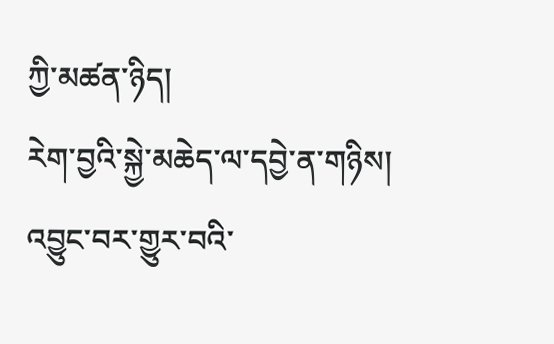ཀྱི་མཚན་ཉིད།
རེག་བྱའི་སྐྱེ་མཆེད་ལ་དབྱེ་ན་གཉིས།
འབྱུང་བར་གྱུར་བའི་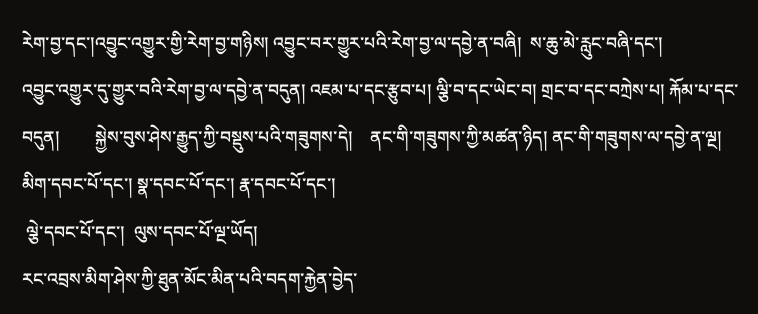རེག་བྱ་དང་།འབྱུང་འགྱུར་གྱི་རེག་བྱ་གཉིས། འབྱུང་བར་གྱུར་པའི་རེག་བྱ་ལ་དབྱེ་ན་བཞི།  ས་ཆུ་མེ་རླུང་བཞི་དང་།
འབྱུང་འགྱུར་དུ་གྱུར་བའི་རེག་བྱ་ལ་དབྱེ་ན་བདུན། འཇམ་པ་དང་རྩུབ་པ། ལྕི་བ་དང་ཡེང་བ། གྲང་བ་དང་བཀྲེས་པ། རྐོམ་པ་དང་བདུན།        སྐྱེས་བུས་ཤེས་རྒྱུད་ཀྱི་བསྡུས་པའི་གཟུགས་དེ།    ནང་གི་གཟུགས་ཀྱི་མཚན་ཉིད། ནང་གི་གཟུགས་ལ་དབྱེ་ན་ལྔ།
མིག་དབང་པོ་དང་། སྣ་དབང་པོ་དང་། རྣ་དབང་པོ་དང་།
 ལྕེ་དབང་པོ་དང་།  ལུས་དབང་པོ་ལྔ་ཡོད།
རང་འབྲས་མིག་ཤེས་ཀྱི་ཐུན་མོང་མིན་པའི་བདག་རྐྱེན་བྱེད་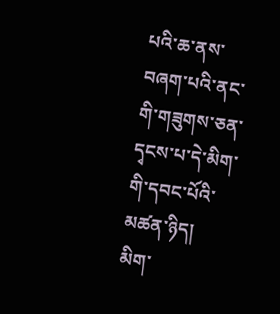པའི་ཆ་ནས་བཞག་པའི་ནང་གི་གཟུགས་ཅན་དྭངས་པ་དེ་མིག་གི་དབང་པོའི་མཚན་ཉིད།
མིག་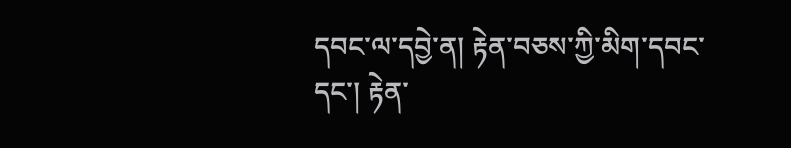དབང་ལ་དབྱེ་ན། རྟེན་བཅས་ཀྱི་མིག་དབང་དང་། རྟེན་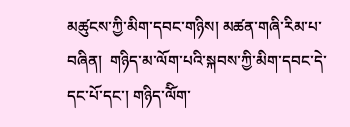མཚུངས་ཀྱི་མིག་དབང་གཉིས། མཚན་གཞི་རིམ་པ་བཞིན།  གཉིད་མ་ལོག་པའི་སྐབས་ཀྱི་མིག་དབང་དེ་དང་པོ་དང་། གཉིད་ལོིག་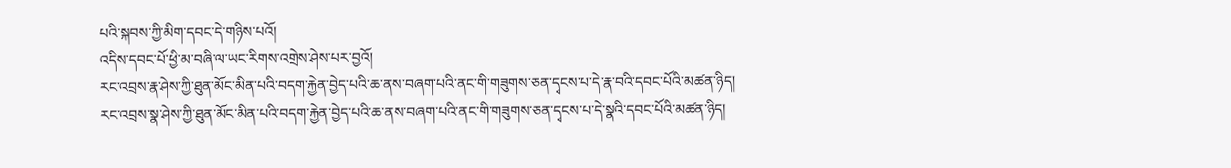པའི་སྐབས་ཀྱི་མིག་དབང་དེ་གཉིས་པའོ།
འདིས་དབང་པོ་ཕྱི་མ་བཞི་ལ་ཡང་རིགས་འགྲེས་ཤེས་པར་བྱའོ།
རང་འབྲས་རྣ་ཤེས་ཀྱི་ཐུན་མོང་མིན་པའི་བདག་རྐྱེན་བྱེད་པའི་ཆ་ནས་བཞག་པའི་ནང་གི་གཟུགས་ཅན་དྭངས་པ་དེ་རྣ་བའི་དབང་པོའི་མཚན་ཉིད།
རང་འབྲས་སྣ་ཤེས་ཀྱི་ཐུན་མོང་མིན་པའི་བདག་རྐྱེན་བྱེད་པའི་ཆ་ནས་བཞག་པའི་ནང་གི་གཟུགས་ཅན་དྭངས་པ་དེ་སྣའི་དབང་པོའི་མཚན་ཉིད།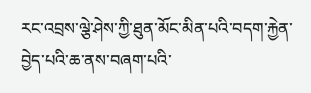རང་འབྲས་ལྕེ་ཤེས་ཀྱི་ཐུན་མོང་མིན་པའི་བདག་རྐྱེན་བྱེད་པའི་ཆ་ནས་བཞག་པའི་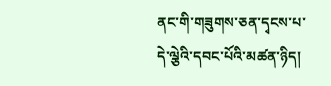ནང་གི་གཟུགས་ཅན་དྭངས་པ་དེ་ལྕེའི་དབང་པོའི་མཚན་ཉིད།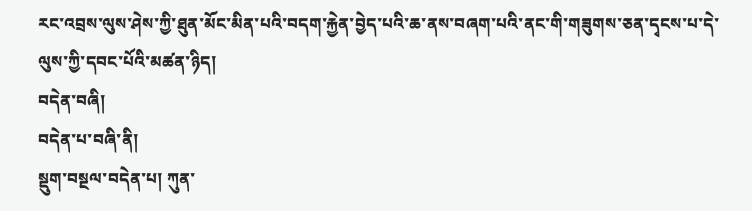རང་འབྲས་ལུས་ཤེས་ཀྱི་ཐུན་མོང་མིན་པའི་བདག་རྐྱེན་བྱེད་པའི་ཆ་ནས་བཞག་པའི་ནང་གི་གཟུགས་ཅན་དྭངས་པ་དེ་ལུས་ཀྱི་དབང་པོའི་མཚན་ཉིད།
བདེན་བཞི།
བདེན་པ་བཞི་ནི།
སྡུག་བསྔལ་བདེན་པ། ཀུན་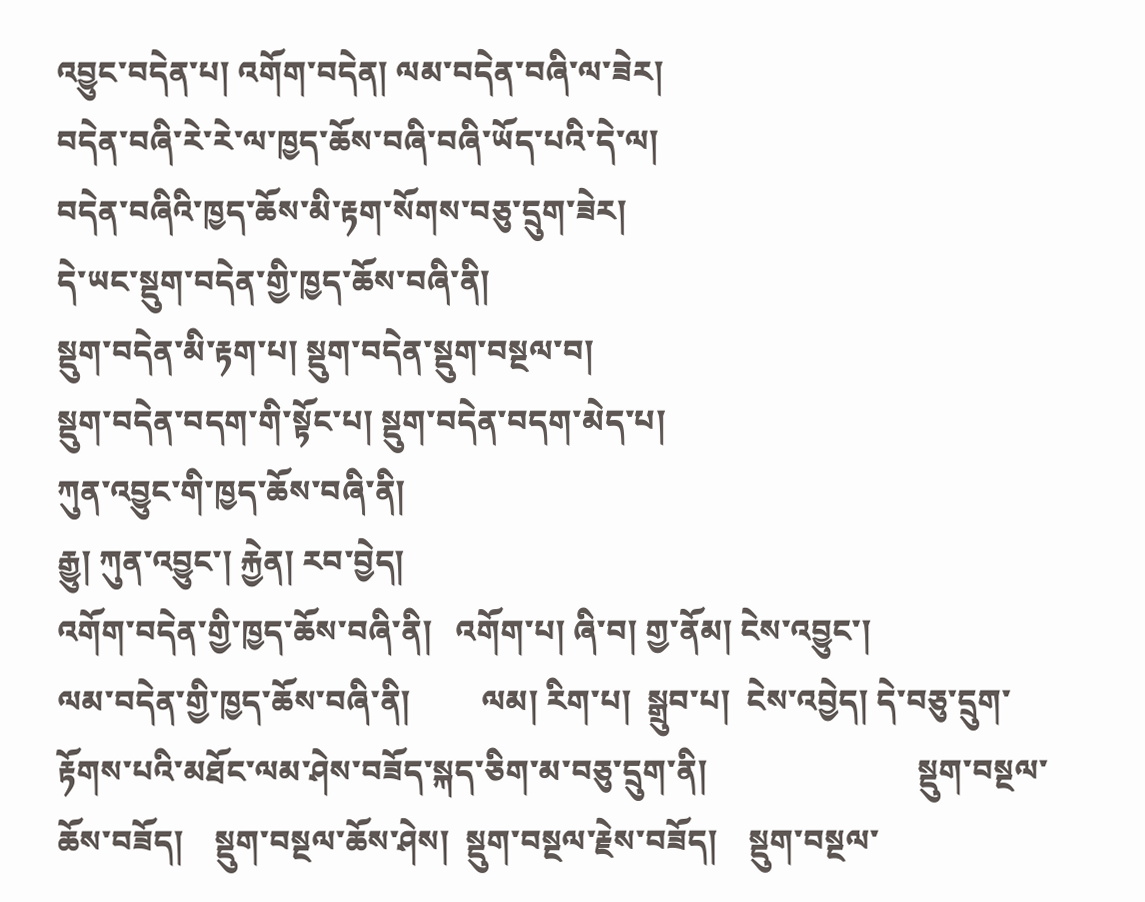འབྱུང་བདེན་པ། འགོག་བདེན། ལམ་བདེན་བཞི་ལ་ཟེར།
བདེན་བཞི་རེ་རེ་ལ་ཁྱད་ཆོས་བཞི་བཞི་ཡོད་པའི་དེ་ལ།
བདེན་བཞིའི་ཁྱད་ཆོས་མི་རྟག་སོགས་བཅུ་དྲུག་ཟེར།
དེ་ཡང་སྡུག་བདེན་གྱི་ཁྱད་ཆོས་བཞི་ནི།
སྡུག་བདེན་མི་རྟག་པ། སྡུག་བདེན་སྡུག་བསྔལ་བ།
སྡུག་བདེན་བདག་གི་སྟོང་པ། སྡུག་བདེན་བདག་མེད་པ།
ཀུན་འབྱུང་གི་ཁྱད་ཆོས་བཞི་ནི།
རྒྱུ། ཀུན་འབྱུང་། རྐྱེན། རབ་བྱེད།
འགོག་བདེན་གྱི་ཁྱད་ཆོས་བཞི་ནི།   འགོག་པ། ཞི་བ། གྱ་ནོམ། ངེས་འབྱུང་།                                                                       ལམ་བདེན་གྱི་ཁྱད་ཆོས་བཞི་ནི།         ལམ། རིག་པ།  སྒྲུབ་པ།  ངེས་འབྱེད། དེ་བཅུ་དྲུག་རྟོགས་པའི་མཐོང་ལམ་ཤེས་བཟོད་སྐད་ཅིག་མ་བཅུ་དྲུག་ནི།                           སྡུག་བསྔལ་ཆོས་བཟོད།    སྡུག་བསྔལ་ཆོས་ཤེས།  སྡུག་བསྔལ་རྗེས་བཟོད།    སྡུག་བསྔལ་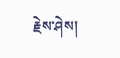རྗེས་ཤེས།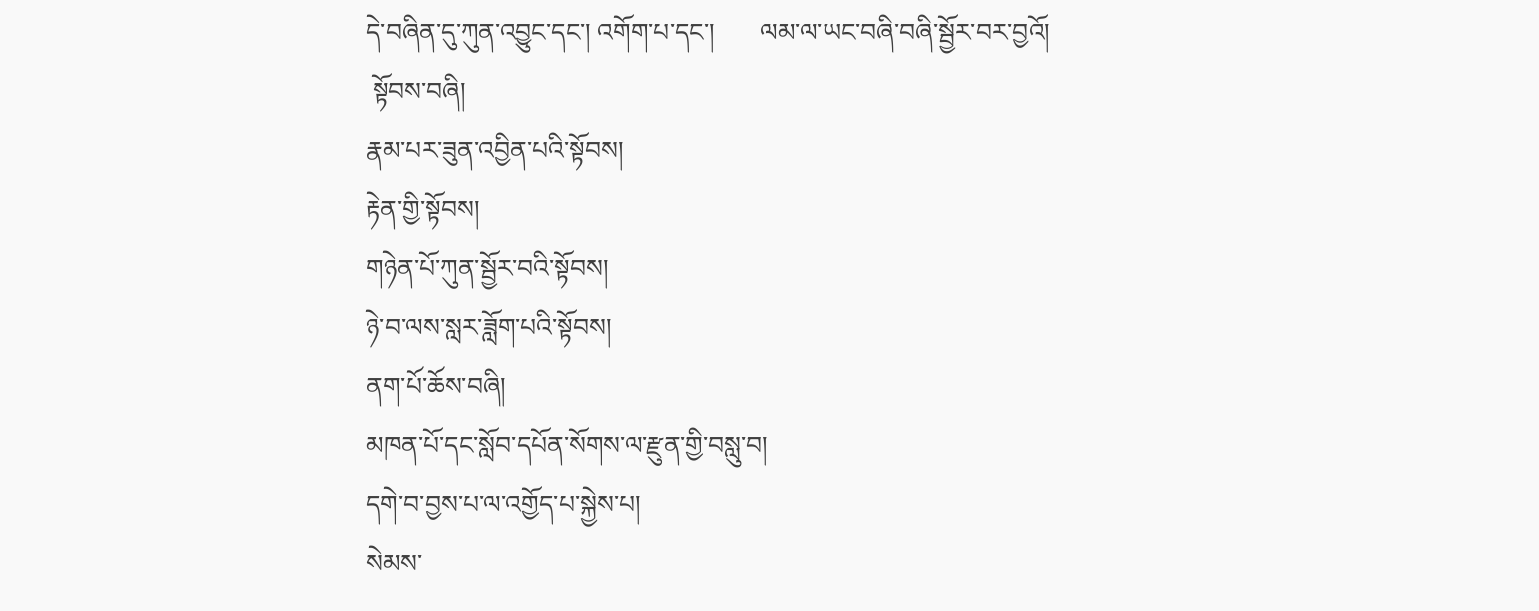དེ་བཞིན་དུ་ཀུན་འབྱུང་དང་། འགོག་པ་དང་།       ལམ་ལ་ཡང་བཞི་བཞི་སྦྱོར་བར་བྱའོ།
 སྟོབས་བཞི།
རྣམ་པར་ཟུན་འབྱིན་པའི་སྟོབས།
རྟེན་གྱི་སྟོབས།
གཉེན་པོ་ཀུན་སྦྱོར་བའི་སྟོབས།
ཉེ་བ་ལས་སླར་ཟློག་པའི་སྟོབས།
ནག་པོ་ཆོས་བཞི།
མཁན་པོ་དང་སློབ་དཔོན་སོགས་ལ་རྫུན་གྱི་བསླུ་བ།
དགེ་བ་བྱས་པ་ལ་འགྱོད་པ་སྐྱེས་པ།
སེམས་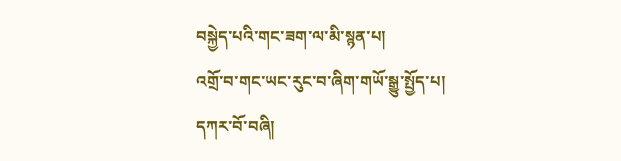བསྐྱེད་པའི་གང་ཟག་ལ་མི་སྙན་པ།
འགྲོ་བ་གང་ཡང་རུང་བ་ཞིག་གཡོ་སྒྱུ་སྤྱོད་པ།
དཀར་བོ་བཞི།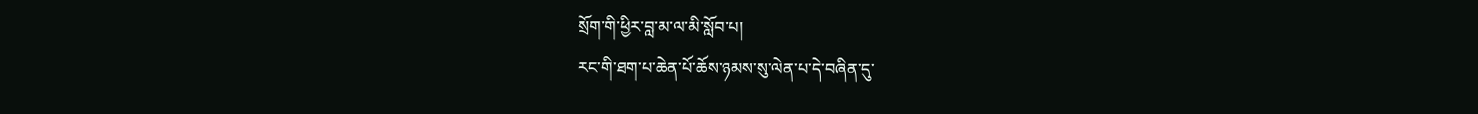སྲོག་གི་ཕྱིར་བླ་མ་ལ་མི་སློབ་པ།
རང་གི་ཐག་པ་ཆེན་པོ་ཆོས་ཉམས་སུ་ལེན་པ་དེ་བཞིན་དུ་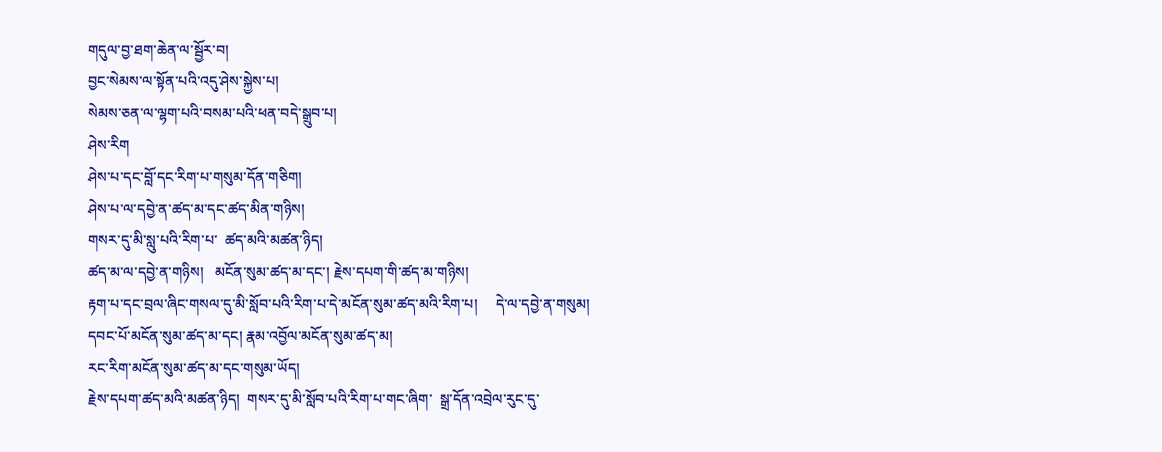གདུལ་བྱ་ཐག་ཆེན་ལ་སྦྱོར་བ།
བྱང་སེམས་ལ་སྟོན་པའི་འདུ་ཤེས་སྐྱེས་པ།
སེམས་ཅན་ལ་ལྷག་པའི་བསམ་པའི་ཕན་བདེ་སྒྲུབ་པ།
ཤེས་རིག
ཤེས་པ་དང་བློ་དང་རིག་པ་གསུམ་དོན་གཅིག།
ཤེས་པ་ལ་དབྱེ་ན་ཚད་མ་དང་ཚད་མིན་གཉིས།
གསར་དུ་མི་སླུ་པའི་རིག་པ་  ཚད་མའི་མཚན་ཉིད།
ཚད་མ་ལ་དབྱེ་ན་གཉིས།   མངོན་སུམ་ཚད་མ་དང་། རྗེས་དཔག་གི་ཚད་མ་གཉིས།
རྟག་པ་དང་བྲལ་ཞིང་གསལ་དུ་མི་སློབ་པའི་རིག་པ་དེ་མངོན་སུམ་ཚད་མའི་རིག་པ།     དེ་ལ་དབྱེ་ན་གསུམ།
དབང་པོ་མངོན་སུམ་ཚད་མ་དང། རྣམ་འབྱོལ་མངོན་སུམ་ཚད་མ།
རང་རིག་མངོན་སུམ་ཚད་མ་དང་གསུམ་ཡོད།
རྗེས་དཔག་ཚད་མའི་མཚན་ཉིད།  གསར་དུ་མི་སློབ་པའི་རིག་པ་གང་ཞིག་  སྒྲ་དོན་འབྲེལ་རུང་དུ་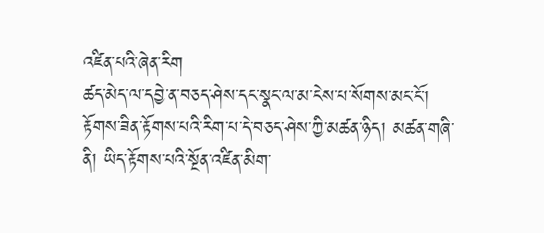འཛིན་པའི་ཞེན་རིག
ཚད་མེད་ལ་དབྱེ་ན་བཅད་ཤེས་དང་སྣང་ལ་མ་ངེས་པ་སོགས་མང་ངོ་།
རྟོགས་ཟིན་རྟོགས་པའི་རིག་པ་དེ་བཅད་ཤེས་ཀྱི་མཚན་ཉིད། མཚན་གཞི་ནི། ཡིད་རྟོགས་པའི་སྔོན་འཛིན་མིག་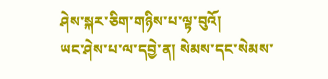ཤེས་སྐར་ཅིག་གཉིས་པ་ལྟ་བུའོ།
ཡང་ཤེས་པ་ལ་དབྱེ་ན། སེམས་དང་སེམས་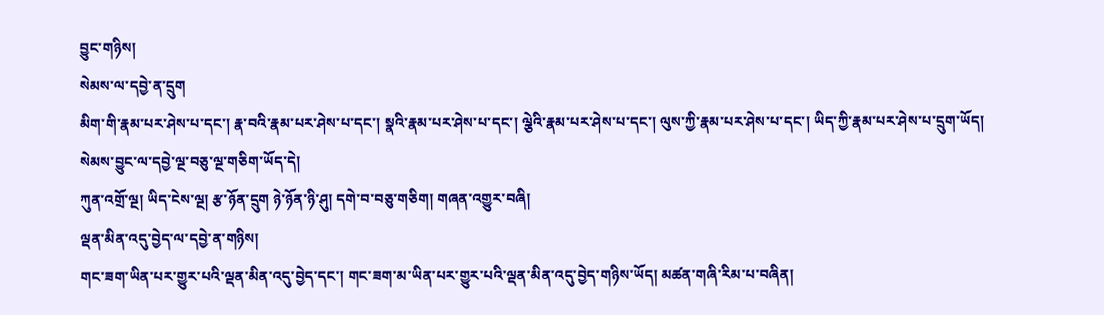བྱུང་གཉིས།
སེམས་ལ་དབྱེ་ན་དྲུག
མིག་གི་རྣམ་པར་ཤེས་པ་དང་། རྣ་བའི་རྣམ་པར་ཤེས་པ་དང་། སྣའི་རྣམ་པར་ཤེས་པ་དང་། ལྕེའི་རྣམ་པར་ཤེས་པ་དང་། ལུས་ཀྱི་རྣམ་པར་ཤེས་པ་དང་། ཡིད་ཀྱི་རྣམ་པར་ཤེས་པ་དྲུག་ཡོད།
སེམས་བྱུང་ལ་དབྱེ་ལྔ་བཅུ་ལྔ་གཅིག་ཡོད་དེ།
ཀུན་འགྲོ་ལྔ། ཡིད་ངེས་ལྔ། རྩ་ཉོན་དྲུག ཉེ་ཉོན་ཉི་ཤུ། དགེ་བ་བཅུ་གཅིག། གཞན་འགྱུར་བཞི།
ལྡན་མིན་འདུ་བྱེད་ལ་དབྱེ་ན་གཉིས།
གང་ཟག་ཡིན་པར་གྱུར་པའི་ལྡན་མིན་འདུ་བྱེད་དང་། གང་ཟག་མ་ཡིན་པར་གྱུར་པའི་ལྡན་མིན་འདུ་བྱེད་གཉིས་ཡོད། མཚན་གཞི་རིམ་པ་བཞིན།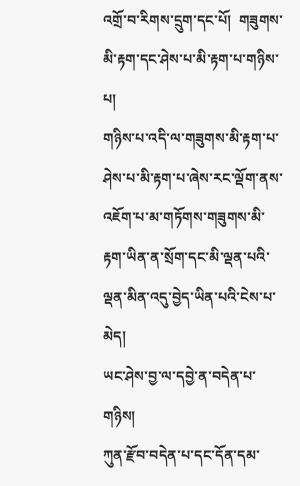འགྲོ་བ་རིགས་དྲུག་དང་པོ།  གཟུགས་མི་རྟག་དང་ཤེས་པ་མི་རྟག་པ་གཉིས་པ།
གཉིས་པ་འདི་ལ་གཟུགས་མི་རྟག་པ་ཤེས་པ་མི་རྟག་པ་ཞེས་རང་ལྡོག་ནས་འཇོག་པ་མ་གཏོགས་གཟུགས་མི་རྟག་ཡིན་ན་སྲོག་དང་མི་ལྡན་པའི་ལྡན་མིན་འདུ་བྱེད་ཡིན་པའི་ངེས་པ་མེད།
ཡང་ཤེས་བྱ་ལ་དབྱེ་ན་བདེན་པ་གཉིས།
ཀུན་རྫོབ་བདེན་པ་དང་དོན་དམ་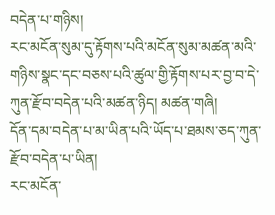བདེན་པ་གཉིས།
རང་མངོན་སུམ་དུ་རྟོགས་པའི་མངོན་སུམ་མཚན་མའི་གཉིས་སྣང་དང་བཅས་པའི་ཚུལ་གྱི་རྟོགས་པར་བྱ་བ་དེ་ཀུན་རྫོབ་བདེན་པའི་མཚན་ཉིད། མཚན་གཞི།
དོན་དམ་བདེན་པ་མ་ཡིན་པའི་ཡོད་པ་ཐམས་ཅད་ཀུན་རྫོབ་བདེན་པ་ཡིན།
རང་མངོན་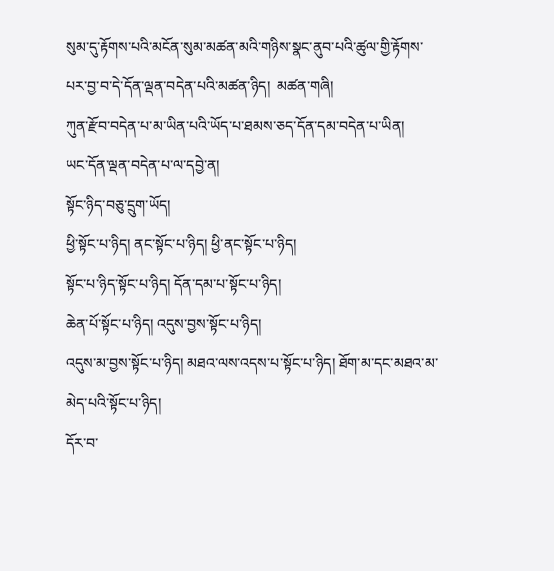སུམ་དུ་རྟོགས་པའི་མངོན་སུམ་མཚན་མའི་གཉིས་སྣང་ནུབ་པའི་ཚུལ་གྱི་རྟོགས་པར་བྱ་བ་དེ་དོན་ལྡན་བདེན་པའི་མཚན་ཉིད།  མཚན་གཞི།
ཀུན་རྫོབ་བདེན་པ་མ་ཡིན་པའི་ཡོད་པ་ཐམས་ཅད་དོན་དམ་བདེན་པ་ཡིན།
ཡང་དོན་ལྡན་བདེན་པ་ལ་དབྱེ་ན།
སྟོང་ཉིད་བཅུ་དྲུག་ཡོད།
ཕྱི་སྟོང་པ་ཉིད། ནང་སྟོང་པ་ཉིད། ཕྱི་ནང་སྟོང་པ་ཉིད།
སྟོང་པ་ཉིད་སྟོང་པ་ཉིད། དོན་དམ་པ་སྟོང་པ་ཉིད།
ཆེན་པོ་སྟོང་པ་ཉིད། འདུས་བྱས་སྟོང་པ་ཉིད།
འདུས་མ་བྱས་སྟོང་པ་ཉིད། མཐའ་ལས་འདས་པ་སྟོང་པ་ཉིད། ཐོག་མ་དང་མཐའ་མ་མེད་པའི་སྟོང་པ་ཉིད།
དོར་བ་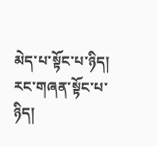མེད་པ་སྟོང་པ་ཉིད། རང་གཞན་སྟོང་པ་ཉིད།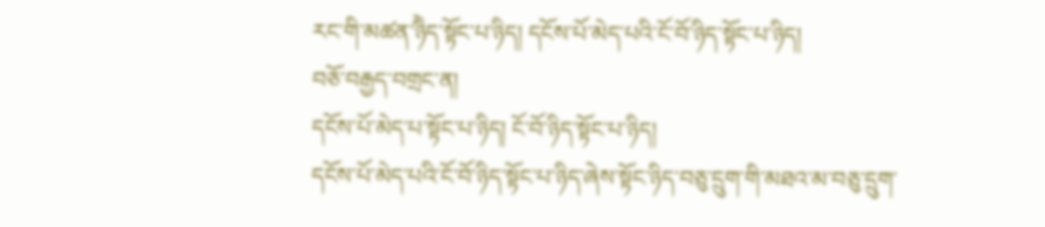རང་གི་མཚན་ཉིེད་སྟོང་པ་ཉིད། དངོས་པོ་མེད་པའི་ངོ་བོ་ཉིད་སྟོང་པ་ཉིད།
བཅོ་བརྒྱད་བགྲང་ན།
དངོས་པོ་མེད་པ་སྟོང་པ་ཉིད། ངོ་བོ་ཉིད་སྟོང་པ་ཉིད།
དངོས་པོ་མེད་པའི་ངོ་བོ་ཉིད་སྟོང་པ་ཉིད་ཞེས་སྟོང་ཉིད་བཅུ་དྲུག་གི་མཐའ་མ་བཅུ་དྲུག་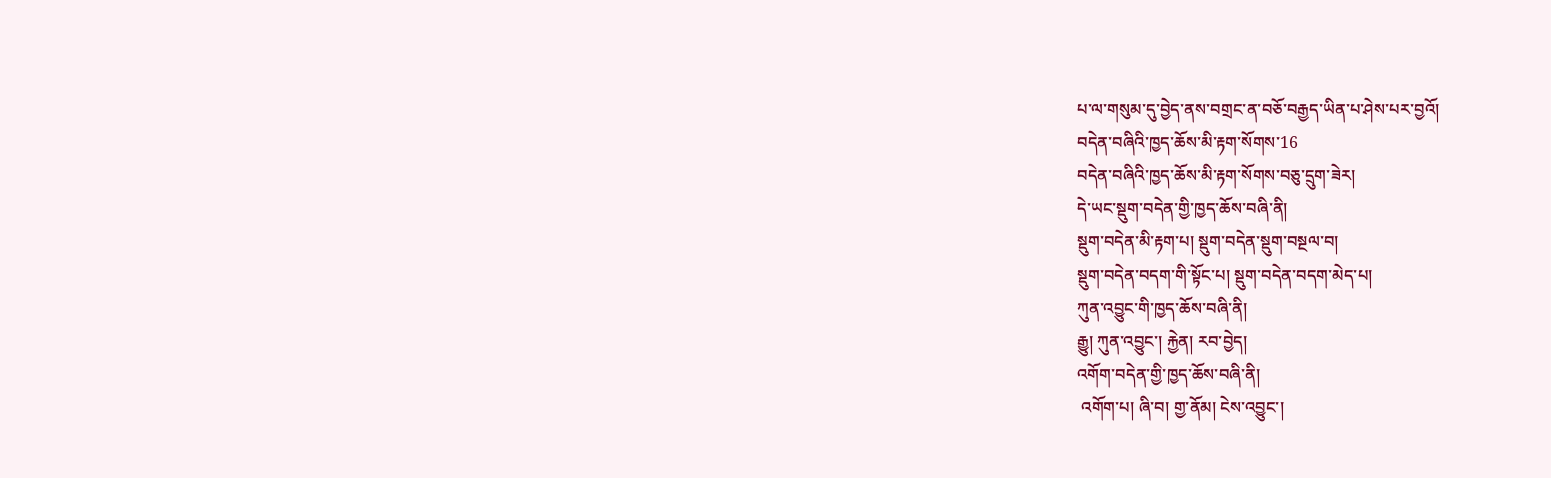པ་ལ་གསུམ་དུ་བྱེད་ནས་བགྲང་ན་བཅོ་བརྒྱད་ཡིན་པ་ཤེས་པར་བྱའོ།
བདེན་བཞིའི་ཁྱད་ཆོས་མི་རྟག་སོགས་16
བདེན་བཞིའི་ཁྱད་ཆོས་མི་རྟག་སོགས་བཅུ་དྲུག་ཟེར།
དེ་ཡང་སྡུག་བདེན་གྱི་ཁྱད་ཆོས་བཞི་ནི།
སྡུག་བདེན་མི་རྟག་པ། སྡུག་བདེན་སྡུག་བསྔལ་བ།
སྡུག་བདེན་བདག་གི་སྟོང་པ། སྡུག་བདེན་བདག་མེད་པ།
ཀུན་འབྱུང་གི་ཁྱད་ཆོས་བཞི་ནི།
རྒྱུ། ཀུན་འབྱུང་། རྐྱེན། རབ་བྱེད།
འགོག་བདེན་གྱི་ཁྱད་ཆོས་བཞི་ནི།
 འགོག་པ། ཞི་བ། གྱ་ནོམ། ངེས་འབྱུང་།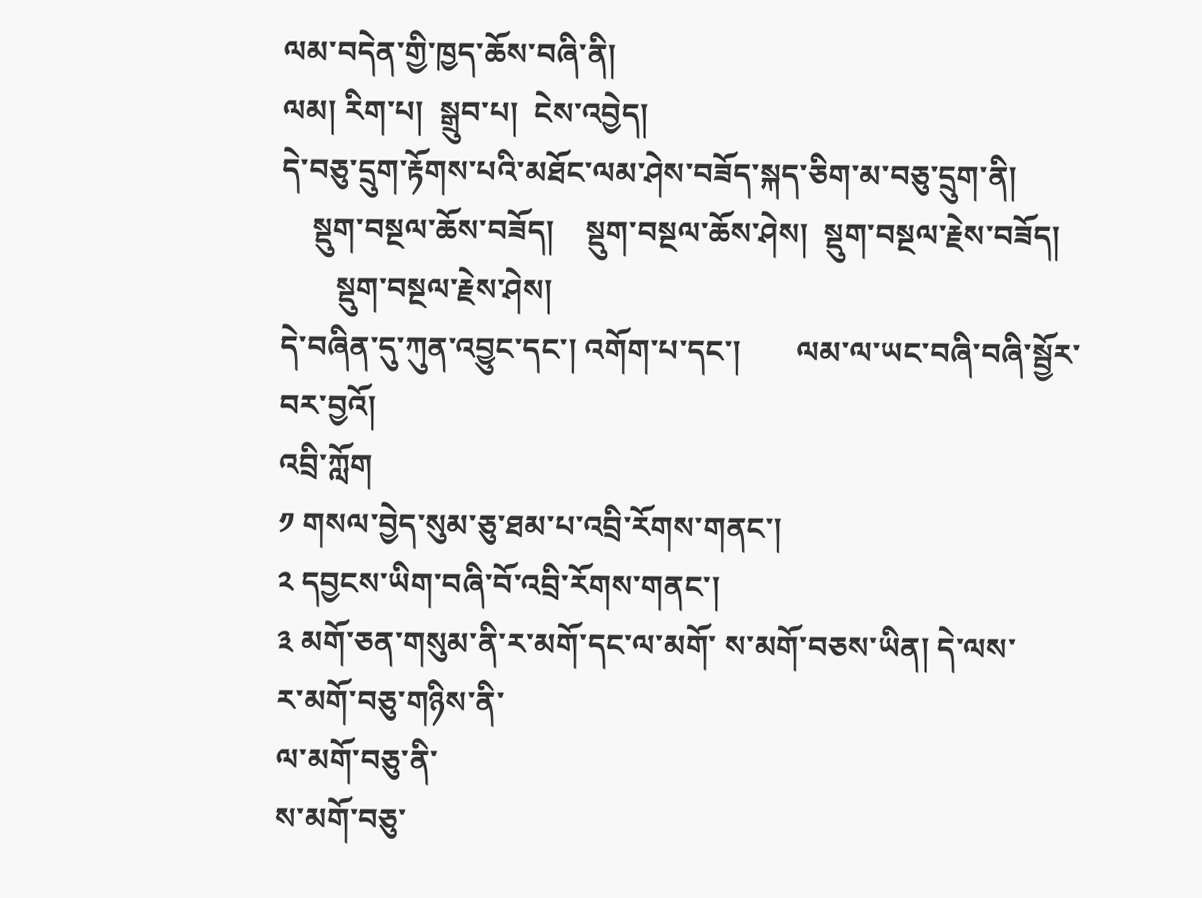ལམ་བདེན་གྱི་ཁྱད་ཆོས་བཞི་ནི།
ལམ། རིག་པ།  སྒྲུབ་པ།  ངེས་འབྱེད།
དེ་བཅུ་དྲུག་རྟོགས་པའི་མཐོང་ལམ་ཤེས་བཟོད་སྐད་ཅིག་མ་བཅུ་དྲུག་ནི།
    སྡུག་བསྔལ་ཆོས་བཟོད།    སྡུག་བསྔལ་ཆོས་ཤེས།  སྡུག་བསྔལ་རྗེས་བཟོད།
       སྡུག་བསྔལ་རྗེས་ཤེས།
དེ་བཞིན་དུ་ཀུན་འབྱུང་དང་། འགོག་པ་དང་།       ལམ་ལ་ཡང་བཞི་བཞི་སྦྱོར་བར་བྱའོ།
འབྲི་ཀློག
༡ གསལ་བྱེད་སུམ་ཅུ་ཐམ་པ་འབྲི་རོགས་གནང་།
༢ དབྱངས་ཡིག་བཞི་བོ་འབྲི་རོགས་གནང་།
༣ མགོ་ཅན་གསུམ་ནི་ར་མགོ་དང་ལ་མགོ་ ས་མགོ་བཅས་ཡིན། དེ་ལས་
ར་མགོ་བཅུ་གཉིས་ནི་
ལ་མགོ་བཅུ་ནི་
ས་མགོ་བཅུ་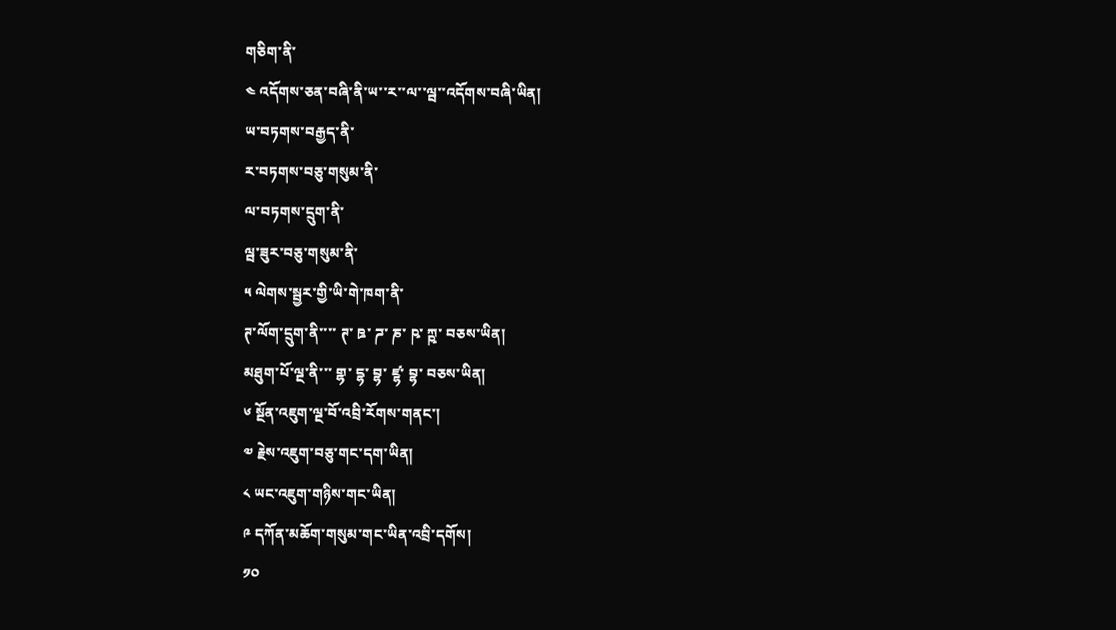གཅིག་ནི་
༤ འདོགས་ཅན་བཞི་ནི་ཡ་་ར་་ལ་་ལྦ་་འདོགས་བཞི་ཡིན།
ཡ་བཏགས་བརྒྱད་ནི་
ར་བཏགས་བཅུ་གསུམ་ནི་
ལ་བཏགས་དྲུག་ནི་
ལྦ་ཟུར་བཅུ་གསུམ་ནི་
༥ ལེགས་སྦྱར་གྱི་ཡི་གེ་ཁག་ནི་
ཊ་ལོག་དྲུག་ནི་་་་ ཊ་ ཋ་ ཌ་ ཎ་ ཥ་ ཀྵ་ བཅས་ཡིན།
མཐུག་པོ་ལྔ་ནི་་་ གྷ་ དྷ་ བྷ་ ཛྷ་ བྷ་ བཅས་ཡིན།
༦ སྔོན་འཇུག་ལྔ་བོ་འབྲི་རོགས་གནང་།
༧ རྗེས་འཇུག་བཅུ་གང་དག་ཡིན།
༨ ཡང་འཇུག་གཉིས་གང་ཡིན།
༩ དཀོན་མཆོག་གསུམ་གང་ཡིན་འབྲི་དགོས།
༡༠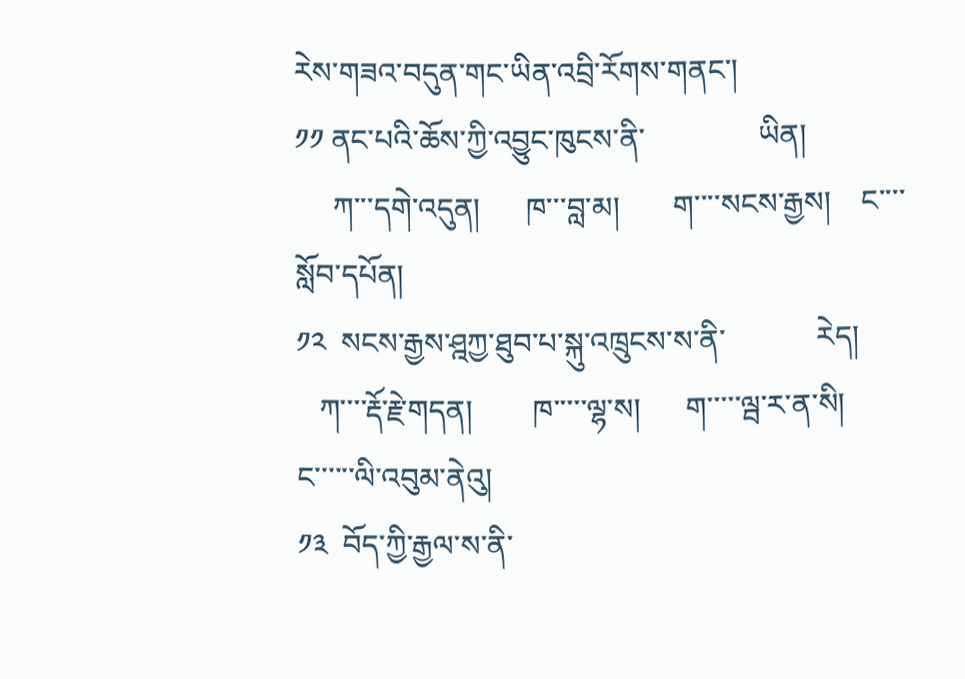རེས་གཟའ་བདུན་གང་ཡིན་འབྲི་རོགས་གནང་།
༡༡ ནང་པའི་ཆོས་ཀྱི་འབྱུང་ཁུངས་ནི་               ཡིན།
     ཀ་་་དགེ་འདུན།      ཁ་་་བླ་མ།       ག་་་་སངས་རྒྱས།    ང་་་་སློབ་དཔོན།
༡༢  སངས་རྒྱས་ཤྰཀྱ་ཐུབ་པ་སྐུ་འཁྲུངས་ས་ནི་            རེད།
   ཀ་་་་རྡོ་རྗེ་གདན།        ཁ་་་་་ལྷ་ས།      ག་་་་་ལྦ་ར་ན་སི།    ང་་་་་་ལི་འབུམ་ནེའུ།
༡༣  བོད་ཀྱི་རྒྱལ་ས་ནི་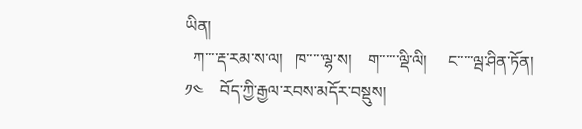ཡིན།
  ཀ་་་་རྡ་རམ་ས་ལ།   ཁ་་་་་ལྷ་ས།    ག་་་་་་ལྡི་ལི།     ང་་་་་ལྦ་ཤིན་ཏོན།
༡༤    བོད་ཀྱི་རྒྱལ་རབས་མདོར་བསྡུས།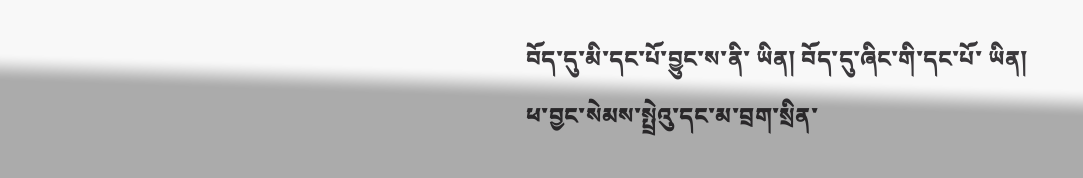བོད་དུ་མི་དང་པོ་བྱུང་ས་ནི་ ཡིན། བོད་དུ་ཞིང་གི་དང་པོ་ ཡིན།
ཕ་བྱང་སེམས་སྤྲེའུ་དང་མ་བྲག་སྲིན་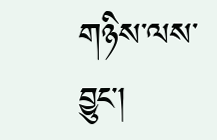གཉིས་ལས་ བྱུང་།